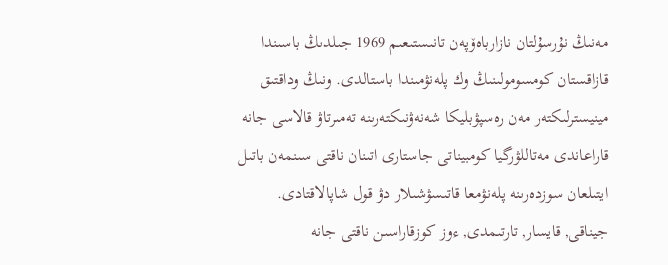مەنىڭ نۇرسۇلتان نازارباەۆپەن تانىستىعىم 1969 جىلدىڭ باسىندا قازاقستان كومسومولىنىڭ وك پلەنۋمىندا باستالدى. ونىڭ وداقتىق مينيسترلىكتەر مەن رەسپۋبليكا شەنەۋنىكتەرىنە تەمىرتاۋ قالاسى جانە قاراعاندى مەتاللۋرگيا كومبيناتى جاستارى اتىنان ناقتى سىنمەن باتىل ايتىلعان سوزدەرىنە پلەنۋمعا قاتىسۋشىلار دۋ قول شاپالاقتادى.
جيناقى, قايسار, تارتىمدى, ءوز كوزقاراسىن ناقتى جانە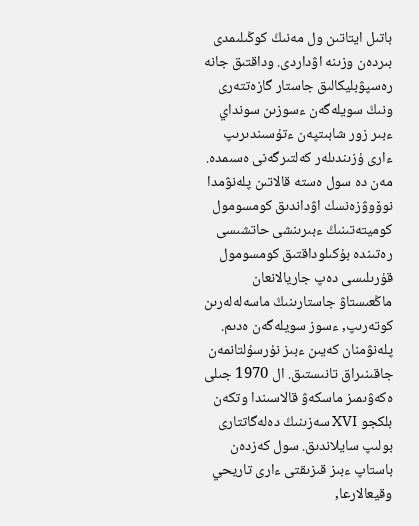باتىل ايتاتىن ول مەنىڭ كوڭىلىمدى بىردەن وزىنە اۋداردى. وداقتىق جانە رەسپۋبليكالىق جاستار گازەتتەرى ونىڭ سويلەگەن ءسوزىن سونداي ءبىر زور شابىتپەن ءتۇسىندىرىپ ءارى ۇزىندىلەر كەلتىرگەنى ەسىمدە. مەن دە سول ەستە قالاتىن پلەنۋمدا نوۆوۋزەنسك اۋداندىق كومسومول كوميتەتىنىڭ ءبىرىنشى حاتشىسى رەتىندە بۇكىلوداقتىق كومسومول قۇرىلىسى دەپ جاريالانعان ماڭعىستاۋ جاستارىنىڭ ماسەلەلەرىن كوتەرىپ, ءسوز سويلەگەن ەدىم.
پلەنۋمنان كەيىن ءبىز نۇرسۇلتانمەن جاقىنىراق تانىستىق. ال 1970 جىلى ەكەۋىمىز ماسكەۋ قالاسىندا وتكەن بلكجو XVI سەزىنىڭ دەلەگاتتارى بولىپ سايلاندىق. سول كەزدەن باستاپ ءبىز قىزىقتى ءارى تاريحي وقيعالارعا,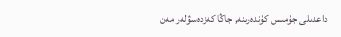داعدىلى جۇمىس كۇندەرىنە, جاڭا كەزدەسۋلەر مەن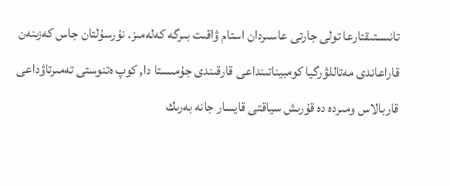تانىستىقتارعا تولى جارتى عاسىردان استام ۋاقىت بىرگە كەلەمىز. نۇرسۇلتان جاس كەزىنەن قاراعاندى مەتاللۋرگيا كومبيناتىنداعى قارقىندى جۇمىستا دا, كوپ ەتنوستى تەمىرتاۋداعى قاربالاس ومىردە دە قۇرىش سياقتى قايسار جانە بەرىك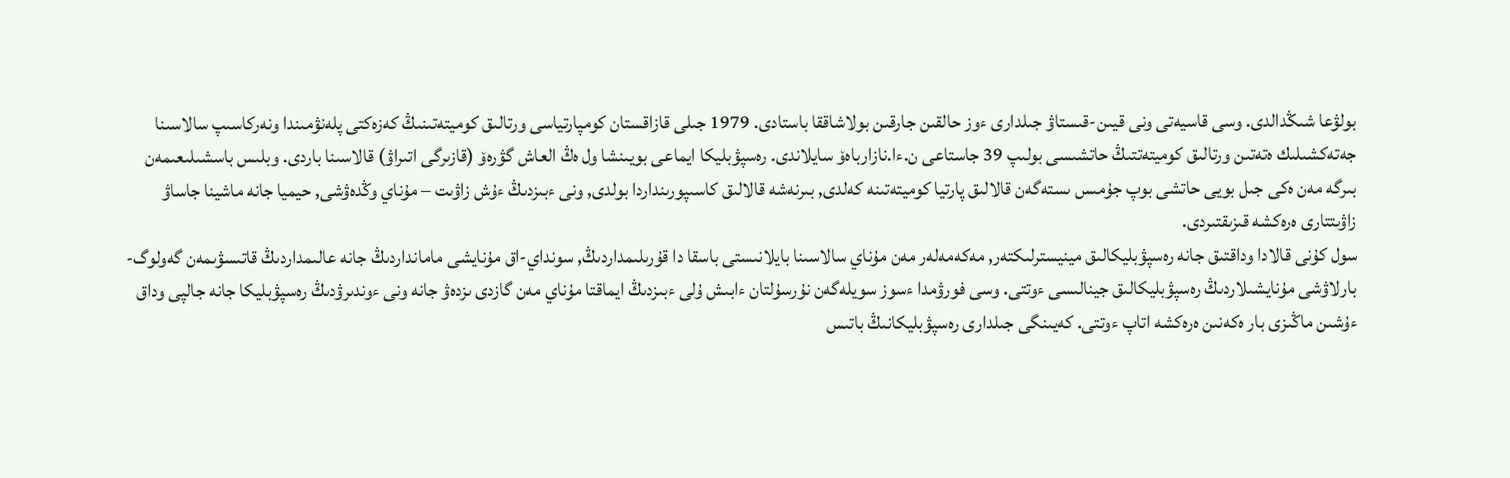بولۋعا شىڭدالدى. وسى قاسيەتى ونى قيىن-قىستاۋ جىلدارى ءوز حالقىن جارقىن بولاشاققا باستادى. 1979 جىلى قازاقستان كومپارتياسى ورتالىق كوميتەتىنىڭ كەزەكتى پلەنۋمىندا ونەركاسىپ سالاسىنا جەتەكشىلىك ەتەتىن ورتالىق كوميتەتتىڭ حاتشىسى بولىپ 39 جاستاعى ن.ءا.نازارباەۆ سايلاندى. رەسپۋبليكا ايماعى بويىنشا ول ەڭ العاش گۋرەۆ (قازىرگى اتىراۋ) قالاسىنا باردى. وبلىس باسشىلىعىمەن بىرگە مەن ەكى جىل بويى حاتشى بوپ جۇمىس ىستەگەن قالالىق پارتيا كوميتەتىنە كەلدى, بىرنەشە قالالىق كاسىپورىنداردا بولدى, ونى ءبىزدىڭ ءۇش زاۋىت – مۇناي وڭدەۋشى, حيميا جانە ماشينا جاساۋ زاۋىتتارى ەرەكشە قىزىقتىردى.
سول كۇنى قالادا وداقتىق جانە رەسپۋبليكالىق مينيسترلىكتەر, مەكەمەلەر مەن مۇناي سالاسىنا بايلانىستى باسقا دا قۇرىلىمداردىڭ, سونداي-اق مۇنايشى مامانداردىڭ جانە عالىمداردىڭ قاتىسۋىمەن گەولوگ-بارلاۋشى مۇنايشىلاردىڭ رەسپۋبليكالىق جينالىسى ءوتتى. وسى فورۋمدا ءسوز سويلەگەن نۇرسۇلتان ءابىش ۇلى ءبىزدىڭ ايماقتا مۇناي مەن گازدى ىزدەۋ جانە ونى ءوندىرۋدىڭ رەسپۋبليكا جانە جالپى وداق ءۇشىن ماڭىزى بار ەكەنىن ەرەكشە اتاپ ءوتتى. كەيىنگى جىلدارى رەسپۋبليكانىڭ باتىس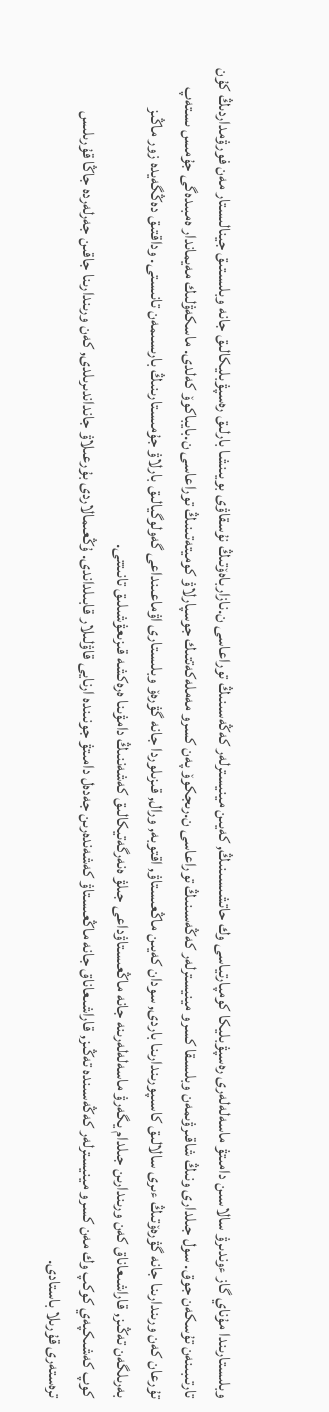وبلىستارىندا مۇناي گاز ءوندىرۋ سالاسىن دامىتۋ ماسەلەلەرى رەسپۋبليكا كومپارتياسى وك حاتشىسىنىڭ, كەيىن مينيسترلەر كەڭەسىنىڭ توراعاسى ن.نازارباەۆتىڭ نۇسقاۋى بويىنشا بارلىق رەسپۋبليكالىق جانە وبلىستىق جينالىستار مەن فورۋمداردىڭ كۇن تارتىبىنەن تۇسكەن جوق. سول جىلدارى ونىڭ شاقىرۋىمەن وبلىسقا كسرو مينيسترلەر كەڭەسىنىڭ توراعاسى ن.رىجكوۆ پەن كسرو مەملەكەتتىك جوسپارلاۋ كوميتەتىنىڭ توراعاسى ن.بايباكوۆ كەلدى. ماسكەۋلىك مەيماندار ەمبىدەگى جۇمىس ىستەپ تۇرعان كەن ورىندارىنا جانە گۋرەۆتىڭ ءىرى سالالىق كاسىپورىندارىنا باردى, سودان كەيىن ماڭعىستاۋ, اقتوبە, ورال, قىزىلوردا جانە گۋرەۆ وبلىستارى اۋماعىنداعى گەولوگيالىق بارلاۋ جۇمىستارىنىڭ بارىسىمەن تانىستى. وداقتىق دەڭگەيدە زور ماڭىز بەرىلگەن تەڭىز, قاراشىعاناق كەن ورىندارىن جىلدام يگەرۋ ماسەلەلەرىنە جانە ماڭعىستاۋداعى جىلۋ ەنەرگەتيكالىق كەشەننىڭ دامۋىنا ەرەكشە قىزىعۋشىلىق تانىتتى.
كوپ كەشىكپەي كوكپ وك مەن كسرو مينيسترلەر كەڭەسىندە تەڭىز, قاراشىعاناق جانە ماڭعىستاۋ كەشەندەرىن جەدەل دامىتۋ جونىندە ارنايى قاۋلىلار قابىلداندى. ۇڭعىمالاردى بۇرعىلاۋ جانداندىرىلدى, كەن ورىندارىنا جاقىن جەرلەردە جاڭا قۇرىلىس ترەستەرى قۇرىلا باستادى.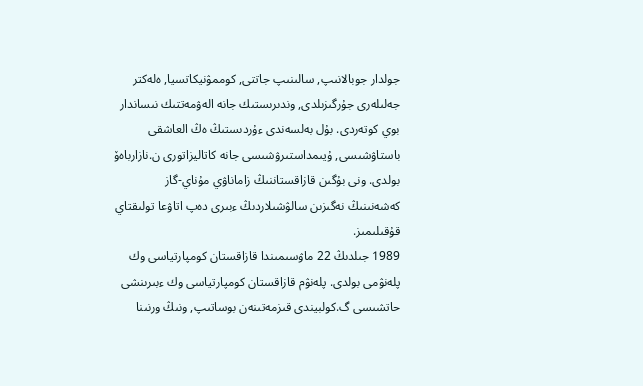جولدار جوبالانىپ, سالىنىپ جاتتى, كوممۋنيكاتسيا, ەلەكتر جەلىلەرى جۇرگىزىلدى, وندىرىستىك جانە الەۋمەتتىك نىساندار بوي كوتەردى. بۇل بەلسەندى ءۇردىستىڭ ەڭ العاشقى باستاۋشىسى, ۇيىمداستىرۋشىسى جانە كاتاليزاتورى ن.نازارباەۆ بولدى. ونى بۇگىن قازاقستاننىڭ زاماناۋي مۇناي-گاز كەشەنىنىڭ نەگىزىن سالۋشىلاردىڭ ءبىرى دەپ اتاۋعا تولىقتاي قۇقىلىمىز.
1989 جىلدىڭ 22 ماۋسىمىندا قازاقستان كومپارتياسى وك پلەنۋمى بولدى. پلەنۋم قازاقستان كومپارتياسى وك ءبىرىنشى حاتشىسى گ.كولبيندى قىزمەتىنەن بوساتىپ, ونىڭ ورنىنا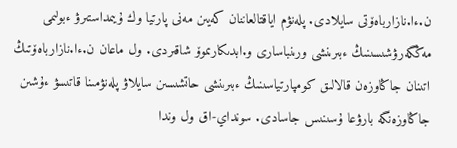ن.ءا.نازارباەۆتى سايلادى. پلەنۋم اياقتالعاننان كەيىن مەنى پارتيا وك ۇيىمداستىرۋ ءبولىمى مەڭگەرۋشىسىنىڭ ءبىرىنشى ورىنباسارى و.ابدىكارىموۆ شاقىردى. ول ماعان ن.ءا.نازارباەۆتىڭ اتىنان جاڭاوزەن قالالىق كومپارتياسىنىڭ ءبىرىنشى حاتشىسىن سايلاۋ پلەنۋمىنا قاتىسۋ ءۇشىن جاڭاوزەنگە بارۋعا ۇسىنىس جاسادى. سونداي-اق ول وندا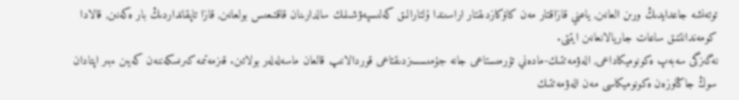توتەنشە جاعدايدىڭ ورىن العانىن, ياعني قازاقتار مەن كاۆكازدىقتار اراسىندا ۇلتارالىق كەلىسپەۋشىلىك سالدارىنان قاقتىعىس بولعانىن, قازا تاپقانداردىڭ بار ەكەنىن, قالادا كومەندانتتىق ساعات جاريالانعانىن ايتتى.
نەگىزگى سەبەپ ەكونوميكاداعى, الەۋمەتتىك-مادەني تۇرمىستاعى جانە جۇمىسسىزدىقتاعى قوردالانىپ قالعان ماسەلەلەر بولاتىن. قىزمەتىمە كىرىسكەننەن كەيىن ءبىر اپتادان سوڭ جاڭاوزەن ەكونوميكاسى مەن الەۋمەتتىك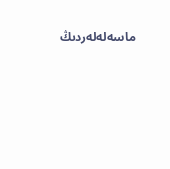ماسەلەلەردىڭ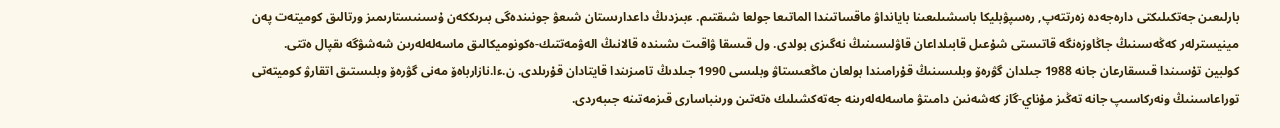بارلىعىن جەتكىلىكتى دارەجەدە زەرتتەپ, رەسپۋبليكا باسشىلىعىنا بايانداۋ ماقساتىندا الماتىعا جولعا شىقتىم. ءبىزدىڭ داعدارىستان شىعۋ جونىندەگى بىرىككەن ۇسىنىستارىمىز ورتالىق كوميتەت پەن مينيسترلەر كەڭەسىنىڭ جاڭاوزەنگە قاتىستى شۇعىل قابىلداعان قاۋلىسىنىڭ نەگىزى بولدى. ول قىسقا ۋاقىت ىشىندە قالانىڭ الەۋمەتتىك-ەكونوميكالىق ماسەلەلەرىن شەشۋگە ىقپال ەتتى.
كولبين تۇسىندا قىسقارعان جانە 1988 جىلدان گۋرەۆ وبلىسىنىڭ قۇرامىندا بولعان ماڭعىستاۋ وبلىسى 1990 جىلدىڭ تامىزىندا قايتادان قۇرىلدى. ن.ءا.نازارباەۆ مەنى گۋرەۆ وبلىستىق اتقارۋ كوميتەتى توراعاسىنىڭ ونەركاسىپ جانە تەڭىز مۇناي-گاز كەشەنىن دامىتۋ ماسەلەلەرىنە جەتەكشىلىك ەتەتىن ورىنباسارى قىزمەتىنە جىبەردى.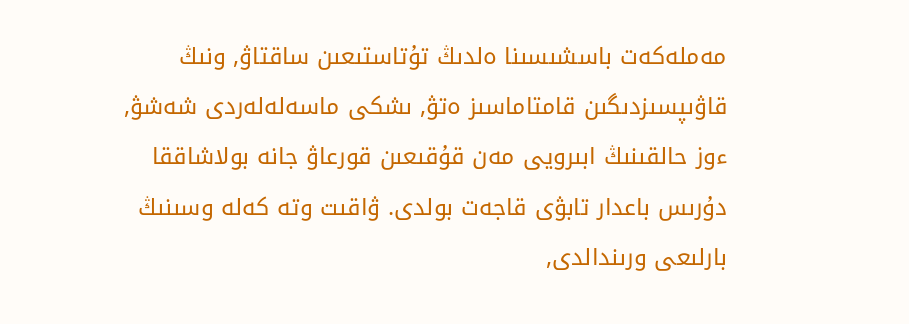مەملەكەت باسشىسىنا ەلدىڭ تۇتاستىعىن ساقتاۋ, ونىڭ قاۋىپسىزدىگىن قامتاماسىز ەتۋ, ىشكى ماسەلەلەردى شەشۋ, ءوز حالقىنىڭ ابىرويى مەن قۇقىعىن قورعاۋ جانە بولاشاققا دۇرىس باعدار تابۋى قاجەت بولدى. ۋاقىت وتە كەلە وسىنىڭ بارلىعى ورىندالدى,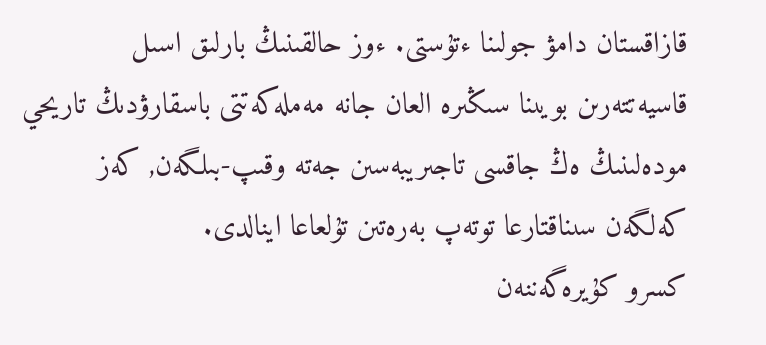قازاقستان دامۋ جولىنا ءتۇستى. ءوز حالقىنىڭ بارلىق اسىل قاسيەتتەرىن بويىنا سىڭىرە العان جانە مەملەكەتتى باسقارۋدىڭ تاريحي مودەلىنىڭ ەڭ جاقسى تاجىريبەسىن جەتە وقىپ-بىلگەن, كەز كەلگەن سىناقتارعا توتەپ بەرەتىن تۇلعاعا اينالدى.
كسرو كۇيرەگەننەن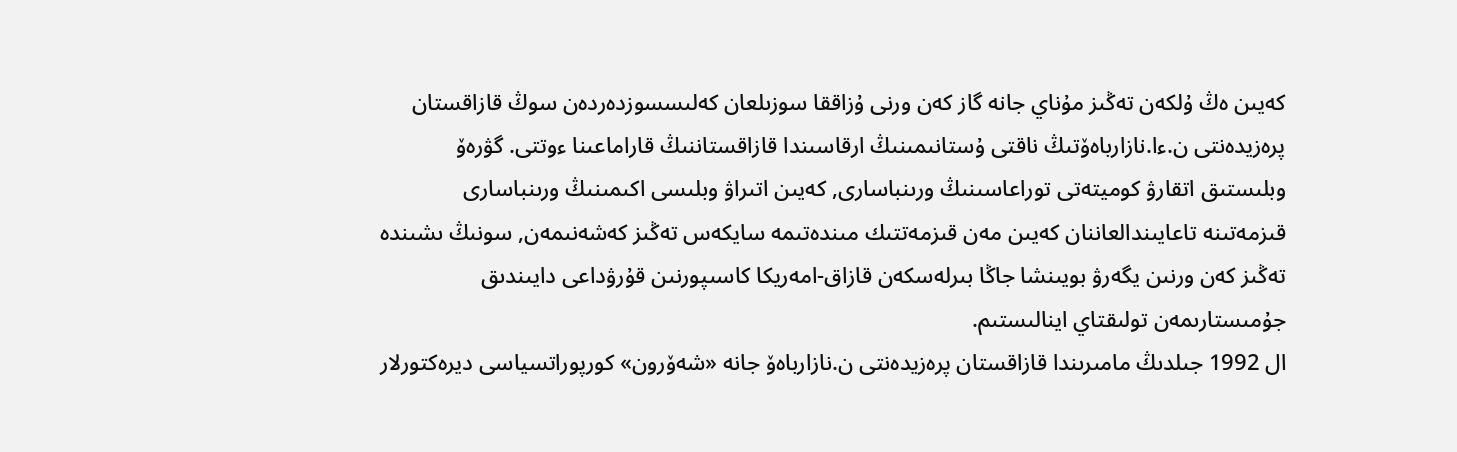كەيىن ەڭ ۇلكەن تەڭىز مۇناي جانە گاز كەن ورنى ۇزاققا سوزىلعان كەلىسسوزدەردەن سوڭ قازاقستان پرەزيدەنتى ن.ءا.نازارباەۆتىڭ ناقتى ۇستانىمىنىڭ ارقاسىندا قازاقستاننىڭ قاراماعىنا ءوتتى. گۋرەۆ وبلىستىق اتقارۋ كوميتەتى توراعاسىنىڭ ورىنباسارى, كەيىن اتىراۋ وبلىسى اكىمىنىڭ ورىنباسارى قىزمەتىنە تاعايىندالعاننان كەيىن مەن قىزمەتتىك مىندەتىمە سايكەس تەڭىز كەشەنىمەن, سونىڭ ىشىندە تەڭىز كەن ورنىن يگەرۋ بويىنشا جاڭا بىرلەسكەن قازاق-امەريكا كاسىپورنىن قۇرۋداعى دايىندىق جۇمىستارىمەن تولىقتاي اينالىستىم.
ال 1992 جىلدىڭ مامىرىندا قازاقستان پرەزيدەنتى ن.نازارباەۆ جانە «شەۆرون» كورپوراتسياسى ديرەكتورلار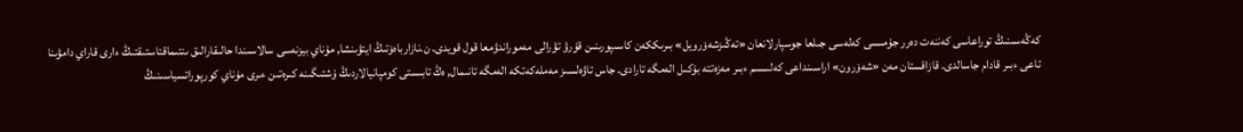كەڭەسىنىڭ توراعاسى كەننەت دەرر جۇمىسى كەلەسى جىلعا جوسپارلانعان «تەڭىزشەۆرويل» بىرىككەن كاسىپورىنىن قۇرۋ تۋرالى مەموراندۋمعا قول قويدى. ن.نازارباەۆتىڭ ايتۋىنشا, مۇناي بيزنەسى سالاسىندا حالىقارالىق ىنتىماقتاستىقتىڭ ءارى قاراي دامۋىنا تاعى ءبىر قادام جاسالدى. قازاقستان مەن «شەۆرون» اراسىنداعى كەلىسىم ءبىر مەزەتتە بۇكىل الەمگە تارادى. جاس تاۋەلسىز مەملەكەتكە الەمگە تانىمال, ەڭ تابىستى كومپانيالاردىڭ ۇشتىگىنە كىرەتىن ءىرى مۇناي كورپوراتسياسىنىڭ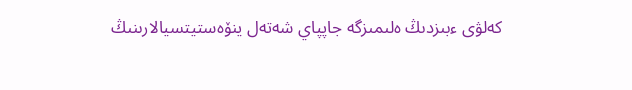كەلۋى ءبىزدىڭ ەلىمىزگە جاپپاي شەتەل ينۆەستيتسيالارىنىڭ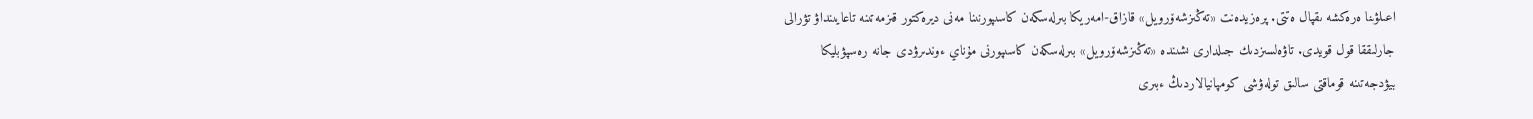اعىلۋىنا ەرەكشە ىقپال ەتتى. پرەزيدەنت «تەڭىزشەۆرويل» قازاق-امەريكا بىرلەسكەن كاسىپورنىنا مەنى ديرەكتور قىزمەتىنە تاعايىنداۋ تۋرالى جارلىققا قول قويدى. تاۋەلسىزدىك جىلدارى ىشىندە «تەڭىزشەۆرويل» بىرلەسكەن كاسىپورنى مۇناي ءوندىرۋدى جانە رەسپۋبليكا بيۋدجەتىنە قوماقتى سالىق تولەۋشى كومپانيالاردىڭ ءبىرى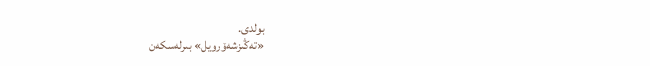بولدى.
«تەڭىزشەۆرويل» بىرلەسكەن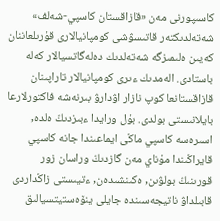كاسىپورنى مەن «قازاقستان كاسپي-شەلف» شەتەلدىكتەر قاتىسۋشى كومپانيالارى قۇرىلعاننان كەيىن ەلىمىزگە شەتەلدىك دەلەگاتسيالار كەلە باستادى. الەمدىك ءىرى كومپانيالار تاراپىنان قازاقستانعا كوپ نازار اۋدارۋ بىرنەشە فاكتورلارعا بايلانىستى بولدى. بۇل ورايدا ءبىزدىڭ ەلدە, اسىرەسە كاسپي ماڭى ايماعىندا جانە كاسپي قايراڭىندا مۇناي مەن گازدىڭ وراسان زور قورىنىڭ بولۋىن, ەكىنشىدەن, ءتيىستى زاڭداردى قابىلداۋ ناتيجەسىندە جايلى ينۆەستيتسيالىق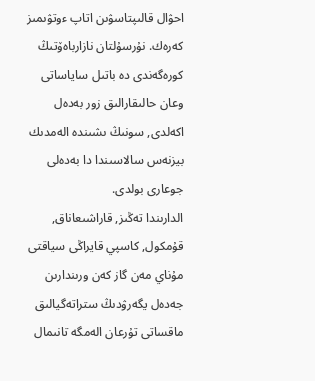احۋال قالىپتاسۋىن اتاپ ءوتۋىمىز كەرەك. نۇرسۇلتان نازارباەۆتىڭ كورەگەندى دە باتىل ساياساتى وعان حالىقارالىق زور بەدەل اكەلدى, سونىڭ ىشىندە الەمدىك بيزنەس سالاسىندا دا بەدەلى جوعارى بولدى.
الدارىندا تەڭىز, قاراشىعاناق, قۇمكول, كاسپي قايراڭى سياقتى مۇناي مەن گاز كەن ورىندارىن جەدەل يگەرۋدىڭ ستراتەگيالىق ماقساتى تۇرعان الەمگە تانىمال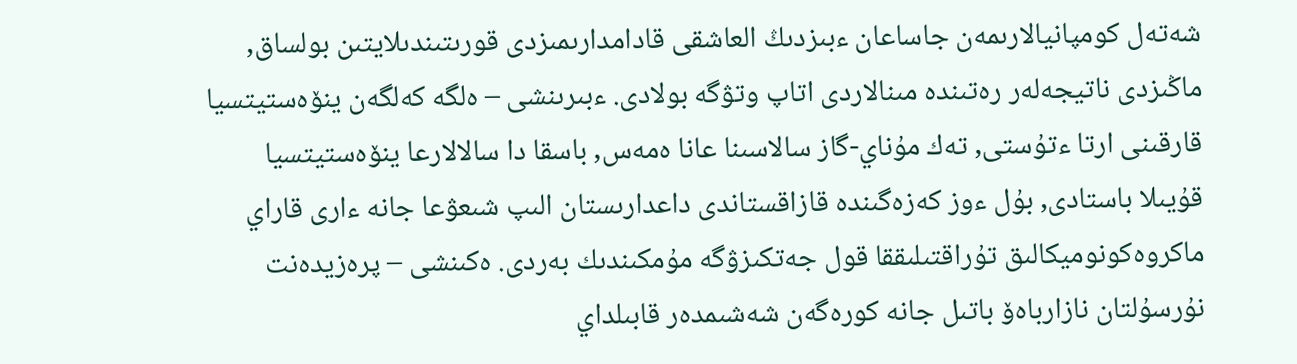شەتەل كومپانيالارىمەن جاساعان ءبىزدىڭ العاشقى قادامدارىمىزدى قورىتىندىلايتىن بولساق, ماڭىزدى ناتيجەلەر رەتىندە مىنالاردى اتاپ وتۋگە بولادى. ءبىرىنشى – ەلگە كەلگەن ينۆەستيتسيا قارقىنى ارتا ءتۇستى, تەك مۇناي-گاز سالاسىنا عانا ەمەس, باسقا دا سالالارعا ينۆەستيتسيا قۇيىلا باستادى, بۇل ءوز كەزەگىندە قازاقستاندى داعدارىستان الىپ شىعۋعا جانە ءارى قاراي ماكروەكونوميكالىق تۇراقتىلىققا قول جەتكىزۋگە مۇمكىندىك بەردى. ەكىنشى – پرەزيدەنت نۇرسۇلتان نازارباەۆ باتىل جانە كورەگەن شەشىمدەر قابىلداي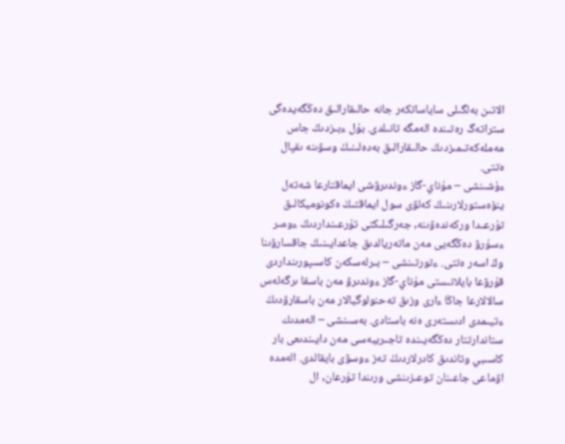الاتىن بەلگىلى ساياساتكەر جانە حالىقارالىق دەڭگەيدەگى ستراتەگ رەتىندە الەمگە تانىلدى. بۇل ءبىزدىڭ جاس مەملەكەتىمىزدىڭ حالىقارالىق بەدەلىنىڭ وسۋىنە ىقپال ەتتى.
ءۇشىنشى – مۇناي-گاز ءوندىرۋشى ايماقتارعا شەتەل ينۆەستورلارىنىڭ كەلۋى سول ايماقتىڭ ەكونوميكالىق تۇرعىدا وركەندەۋىنە, جەرگىلىكتى تۇرعىنداردىڭ ءومىر ءسۇرۋ دەڭگەيى مەن ماتەريالدىق جاعدايىنىڭ جاقسارۋىنا وڭ اسەر ەتتى. ءتورتىنشى – بىرلەسكەن كاسىپورىنداردى قۇرۋعا بايلانىستى مۇناي-گاز ءوندىرۋ مەن باسقا ىرگەلەس سالالارعا جاڭا ءارى وزىق تەحنولوگيالار مەن باسقارۋدىڭ ءتيىمدى ادىستەرى ەنە باستادى. بەسىنشى – الەمدىك ستاندارتتار دەڭگەيىندە تاجىريبەسى مەن دايىندىعى بار كاسىبي وتاندىق كادرلاردىڭ تەز ءوسۋى بايقالدى. الەمدە اۋماعى جاعىنان توعىزىنشى ورىندا تۇرعان, ال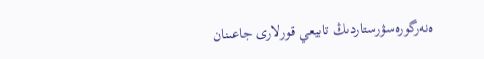ەنەرگورەسۋرستاردىڭ تابيعي قورلارى جاعىنان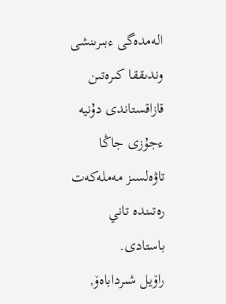الەمدەگى ءبىرىنشى وندىققا كىرەتىن قازاقستاندى دۇنيە ءجۇزى جاڭا تاۋەلسىز مەملەكەت رەتىندە تاني باستادى.
راۆيل شىرداباەۆ,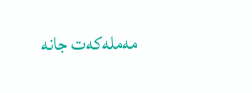مەملەكەت جانە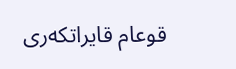قوعام قايراتكەرى